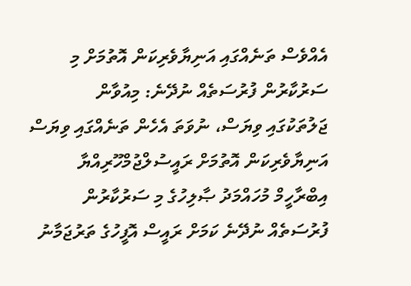އެއްވެސް ތަނެއްގައި އަނިޔާވެރިކަން އޮތުމަށް މި ސަރުކާރުން ފުރުސަތެއް ނުދޭނެ: މިއުވާން
ޖަލުތަކުގައި ވިޔަސް، ނުވަތަ އެހެން ތަނެއްގައި ވިޔަސް އަނިޔާވެރިކަން އޮތުމަށް ރައީސުލްޖުމްހޫރިއްޔާ އިބްރާހީމް މުހައްމަދު ޞާލިހުގެ މި ސަރުކާރުން ފުރުސަތެއް ނުދޭނެ ކަމަށް ރައީސް އޮފީހުގެ ތަރުޖަމާނު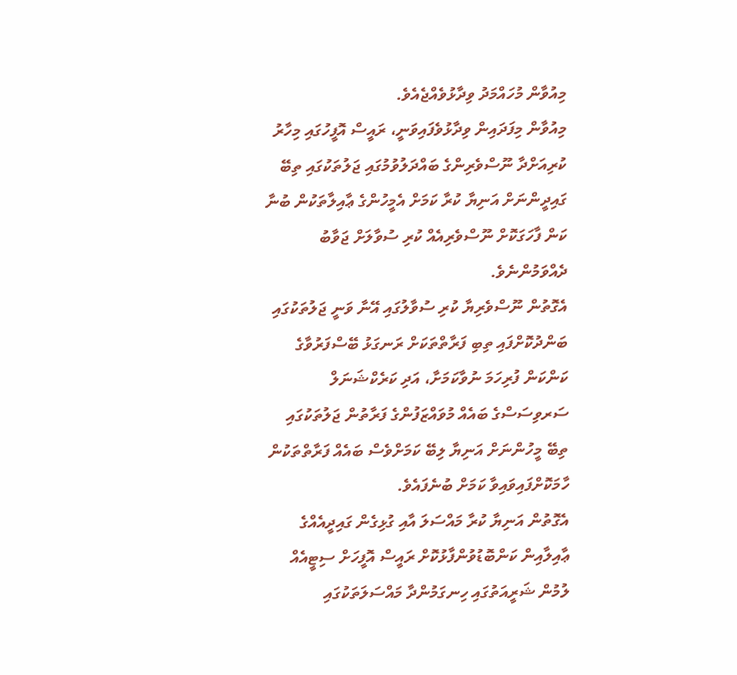މިއުވާން މުހައްމަދު ވިދާޅުވެއްޖެއެވެ.
މިއުވާން މިފަދައިން ވިދާޅުވެފައިވަނީ، ރައީސް އޮފީހުގައި މިހާރު ކުރިއަށްދާ ނޫސްވެރިންގެ ބައްދަލުވުމުގައި ޖަލުތަކުގައި ތިބޭ ގައިދީންނަށް އަނިޔާ ކުރާ ކަމަށް އެމީހުންގެ ޢާއިލާތަކުން ބުނާ ކަން ފާހަގަކޮށް ނޫސްވެރިއެއް ކުރި ސުވާލަށް ޖަވާބު ދެއްވަމުންނެވެ.
އެގޮތުން ނޫސްވެރިޔާ ކުރި ސުވާލުގައި އޭނާ ވަނީ ޖަލުތަކުގައި ބަންދުކޮށްފައި ތިބި ފަރާތްތަކަށް ރަނގަޅު ބޭސްފަރުވާގެ ކަންކަން ފުރިހަމަ ނުވާކަމަށާ، އަދި ކަރެކްޝަނަލް ސަރވިސަސްގެ ބައެއް މުވައްޒަފުންގެ ފަރާތުން ޖަލުތަކުގައި ތިބޭ މީހުންނަށް އަނިޔާ ލިބޭ ކަމަށްވެސް ބައެއް ފަރާތްތަކުން ހާމަކޮށްފައިވައިވާ ކަމަށް ބުނެފައެވެ.
އެގޮތުން އަނިޔާ ކުރާ މައްސަލަ އާއި ގުޅިގެން ގައިދީއެއްގެ ޢާއިލާއިން ކަންބޮޑުވުންފާޅުކޮށް ރައީސް އޮފީހަށް ސިޓީއެއް ލުމުން ޝަރީއަތުގައި ހިނގަމުންދާ މައްސަލަތަކުގައި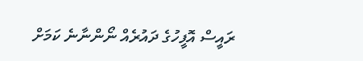ރައީސް އޮފީހުގެ ދައުރެއް ނޯންނާނެ ކަމަށް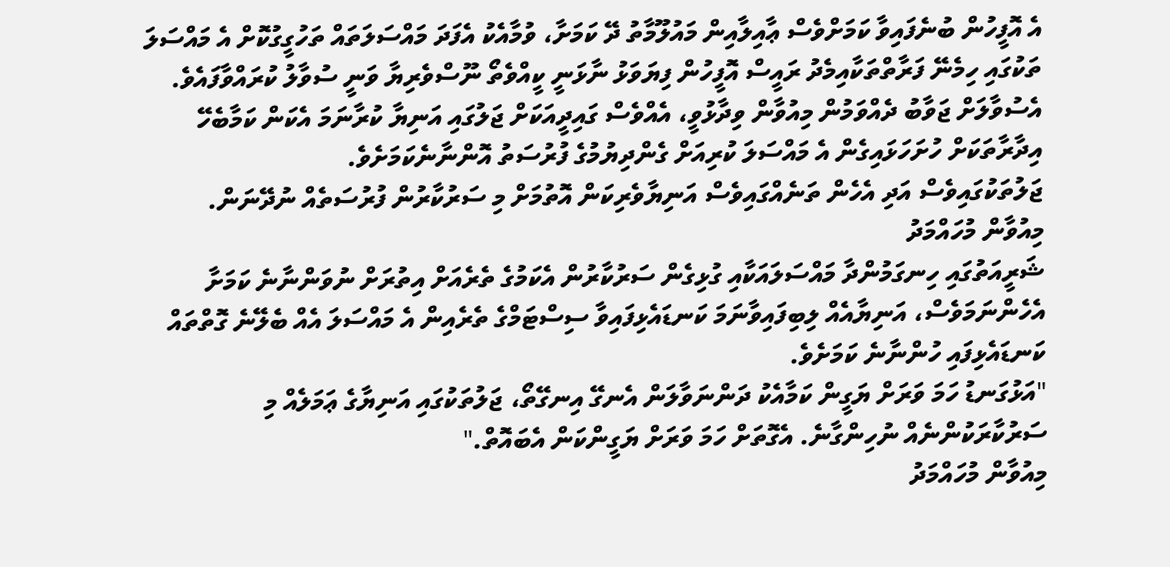އެ އޮފީހުން ބުނެފައިވާ ކަމަށްވެސް ޢާއިލާއިން މައުލޫމާތު ދޭ ކަމަށާ، ވުމާއެކު އެފަދަ މައްސަލަތައް ތަހުގީގުކޮށް އެ މައްސަލަ ތަކުގައި ހިމެނޭ ފަރާތްތަކާއިމެދު ރައީސް އޮފީހުން ފިޔަވަޅު ނާޅަނީ ކީއްވެތޯ ނޫސްވެރިޔާ ވަނީ ސުވާލު ކުރައްވާފައެވެ.
އެސުވާލަށް ޖަވާބު ދެއްވަމުން މިއުވާން ވިދާޅުވީ، އެއްވެސް ގައިދީއަކަށް ޖަލުގައި އަނިޔާ ކުރާނަމަ އެކަން ކަމާބެހޭ އިދާރާތަކަށް ހުށަހަޅައިގެން އެ މައްސަލަ ކުރިއަށް ގެންދިޔުމުގެ ފުރުސަތު އޮންނާނެކަމަށެވެ.
ޖަލުތަކުގައިވެސް އަދި އެހެން ތަނެއްގައިވެސް އަނިޔާވެރިކަން އޮތުމަށް މި ސަރުކާރުން ފުރުސަތެއް ނުދޭނަން.
މިއުވާން މުހައްމަދު
ޝަރީއަތުގައި ހިނގަމުންދާ މައްސަލައަކާއި ގުޅިގެން ސަރުކާރުން އެކަމުގެ ތެރެއަށް އިތުރަށް ނުވަންނާނެ ކަމަށާ އެހެންނަމަވެސް، އަނިޔާއެއް ލިބިފައިވާނަމަ ކަނޑައެޅިފައިވާ ސިސްޓަމްގެ ތެރެއިން އެ މައްސަލަ އެއް ބެލޭނެ ގޮތްތައް ކަނޑައެޅިފައި ހުންނާނެ ކަމަށެވެ.
"އަޅުގަނޑު ހަމަ ވަރަށް ޔަގީން ކަމާއެކު ދަންނަވާލަން އެނގޭ އިނގޭތޯ، ޖަލުތަކުގައި އަނިޔާގެ ޢަމަލެއް މި ސަރުކާރަކުންނެއް ނުހިންގާނެ. އެގޮތަށް ހަމަ ވަރަށް ޔަގީންކަން އެބައޮތް."
މިއުވާން މުހައްމަދު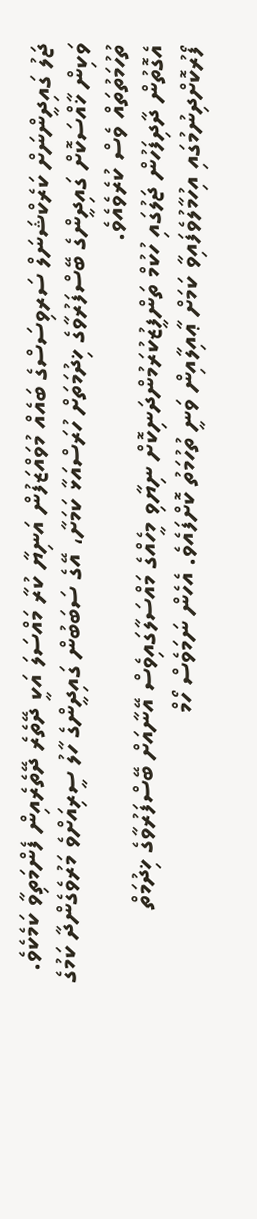ޖަލު ގައިދީންނަށް ކަރެކްޝަނަލް ސަރވިސަސްގެ ބައެއް މުވައްޒަފުން އަނިޔާ ކުރާ މައްސަލަ އަކީ ދޭތެރެ ދޭތެރެއިން ފެންމަތިވާ ކަމެކެވެ. ވަކިން ޚާއްސަކޮށް ގައިދީންގެ ބޭސްފަރުވާގެ ޚިދުމަތަށް ހުރަސްއަޅާ ކަމަށާ، އޭގެ ސަބަބުން ގައިދީންގެ ހާލު ސީރިއަށްވެ މަރުވެގެންދާ ކަމުގެ ތުހުމަތުތައް ވެސް ކުރެވެއެވެ.
އެގޮތުން ދާދިފަހުން ޖަލުގައި ހުކުމް ތަންފީޒުކުރަމުންދަނިކޮށް ނިޔާވި މީހެއްގެ މައްސަލާގައިވެސް އޭނާއަށް ބޭސްފަރުވާގެ ޚިދުމަތް ފޯރުކޮށްދިނުމުގައި އިހުމާލުވެފައިވާ ކަމަށް ޢާއިލާއިން ވަނީ ތުހުމަތު ކޮށްފައެވެ. އެހެން ނަމަވެސް ހޯމް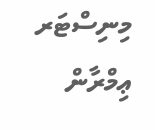މިނިސްޓަރ ޢިމްރާން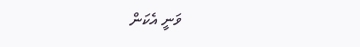ވަނީ އެކަން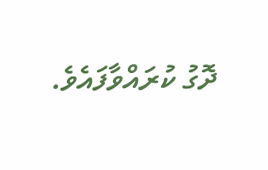ދޮގު ކުރައްވާފައެވެ.